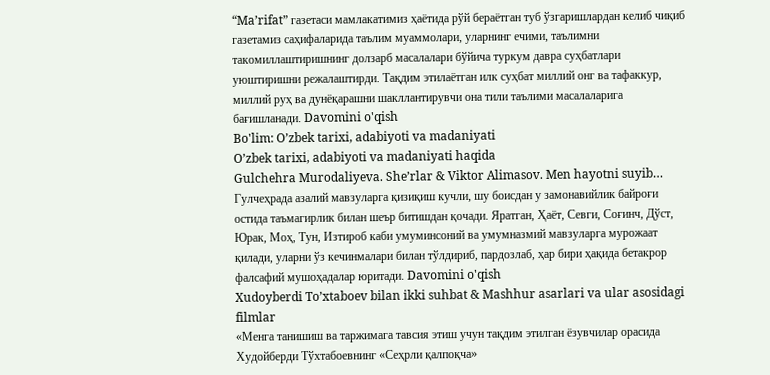“Ma’rifat” газетаси мамлакатимиз ҳаётида рўй бераётган туб ўзгаришлардан келиб чиқиб газетамиз саҳифаларида таълим муаммолари, уларнинг ечими, таълимни такомиллаштиришнинг долзарб масалалари бўйича туркум давра суҳбатлари уюштиришни режалаштирди. Тақдим этилаётган илк суҳбат миллий онг ва тафаккур, миллий руҳ ва дунёқарашни шакллантирувчи она тили таълими масалаларига бағишланади. Davomini o'qish
Bo'lim: O’zbek tarixi, adabiyoti va madaniyati
O’zbek tarixi, adabiyoti va madaniyati haqida
Gulchehra Murodaliyeva. She’rlar & Viktor Alimasov. Men hayotni suyib…
Гулчеҳрада азалий мавзуларга қизиқиш кучли, шу боисдан у замонавийлик байроғи остида таъмагирлик билан шеър битишдан қочади. Яратган, Ҳаёт, Севги, Соғинч, Дўст, Юрак, Моҳ, Тун, Изтироб каби умуминсоний ва умумназмий мавзуларга мурожаат қилади, уларни ўз кечинмалари билан тўлдириб, пардозлаб, ҳар бири ҳақида бетакрор фалсафий мушоҳадалар юритади. Davomini o'qish
Xudoyberdi To’xtaboev bilan ikki suhbat & Mashhur asarlari va ular asosidagi filmlar
«Менга танишиш ва таржимага тавсия этиш учун тақдим этилган ёзувчилар орасида Худойберди Тўхтабоевнинг «Сеҳрли қалпоқча»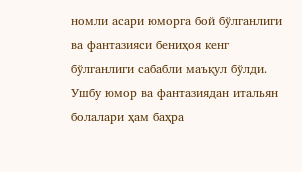номли асари юморга бой бўлганлиги ва фантазияси бениҳоя кенг бўлганлиги сабабли маъқул бўлди. Ушбу юмор ва фантазиядан итальян болалари ҳам баҳра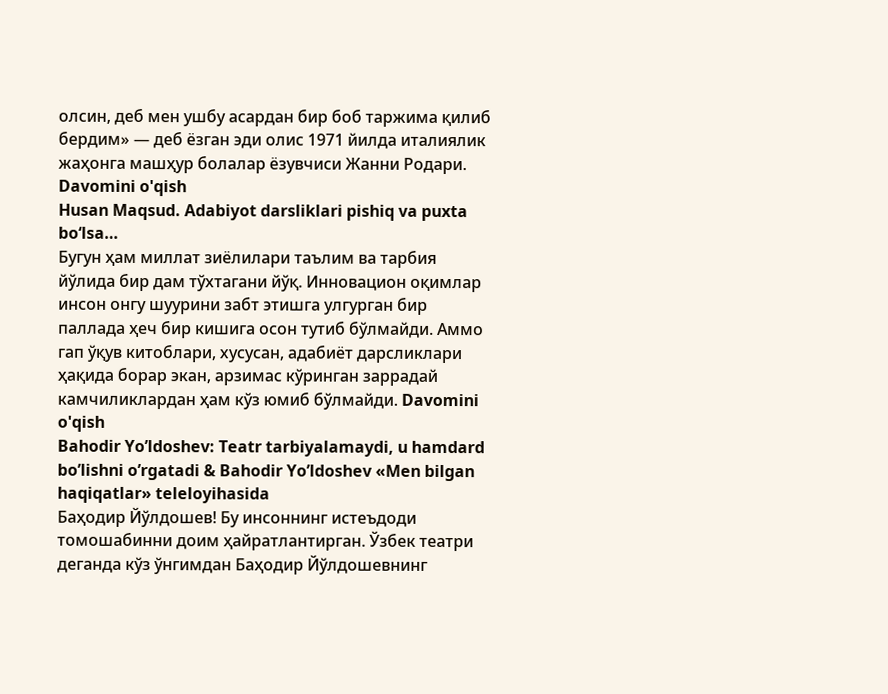олсин, деб мен ушбу асардан бир боб таржима қилиб бердим» — деб ёзган эди олис 1971 йилда италиялик жаҳонга машҳур болалар ёзувчиси Жанни Родари. Davomini o'qish
Husan Maqsud. Adabiyot darsliklari pishiq va puxta bo‘lsa…
Бугун ҳам миллат зиёлилари таълим ва тарбия йўлида бир дам тўхтагани йўқ. Инновацион оқимлар инсон онгу шуурини забт этишга улгурган бир паллада ҳеч бир кишига осон тутиб бўлмайди. Аммо гап ўқув китоблари, хусусан, адабиёт дарсликлари ҳақида борар экан, арзимас кўринган заррадай камчиликлардан ҳам кўз юмиб бўлмайди. Davomini o'qish
Bahodir Yo’ldoshev: Teatr tarbiyalamaydi, u hamdard bo’lishni o’rgatadi & Bahodir Yo’ldoshev «Men bilgan haqiqatlar» teleloyihasida
Баҳодир Йўлдошев! Бу инсоннинг истеъдоди томошабинни доим ҳайратлантирган. Ўзбек театри деганда кўз ўнгимдан Баҳодир Йўлдошевнинг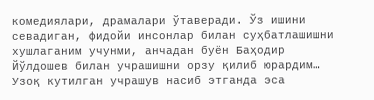комедиялари, драмалари ўтаверади. Ўз ишини севадиган, фидойи инсонлар билан суҳбатлашишни хушлаганим учунми, анчадан буён Баҳодир Йўлдошев билан учрашишни орзу қилиб юрардим… Узоқ кутилган учрашув насиб этганда эса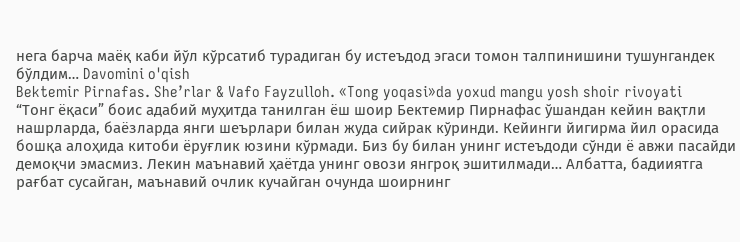нега барча маёқ каби йўл кўрсатиб турадиган бу истеъдод эгаси томон талпинишини тушунгандек бўлдим… Davomini o'qish
Bektemir Pirnafas. She’rlar & Vafo Fayzulloh. «Tong yoqasi»da yoxud mangu yosh shoir rivoyati
“Тонг ёқаси” боис адабий муҳитда танилган ёш шоир Бектемир Пирнафас ўшандан кейин вақтли нашрларда, баёзларда янги шеърлари билан жуда сийрак кўринди. Кейинги йигирма йил орасида бошқа алоҳида китоби ёруғлик юзини кўрмади. Биз бу билан унинг истеъдоди сўнди ё авжи пасайди демоқчи эмасмиз. Лекин маънавий ҳаётда унинг овози янгроқ эшитилмади… Албатта, бадииятга рағбат сусайган, маънавий очлик кучайган очунда шоирнинг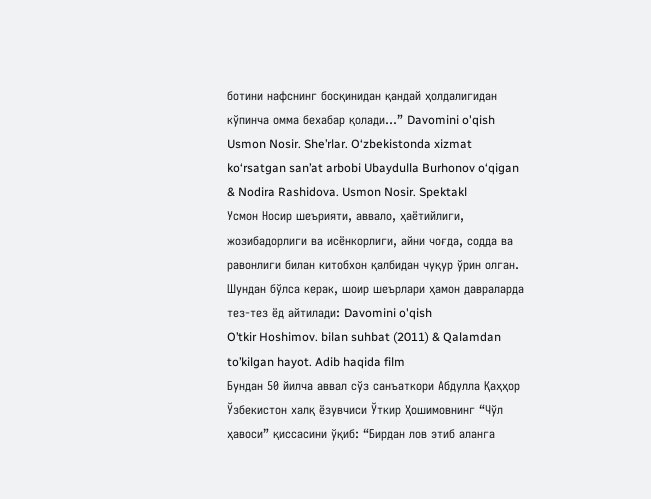ботини нафснинг босқинидан қандай ҳолдалигидан кўпинча омма бехабар қолади…” Davomini o'qish
Usmon Nosir. She’rlar. O‘zbekistonda xizmat ko‘rsatgan san’at arbobi Ubaydulla Burhonov o‘qigan & Nodira Rashidova. Usmon Nosir. Spektakl
Усмон Носир шеърияти, аввало, ҳаётийлиги, жозибадорлиги ва исёнкорлиги, айни чоғда, содда ва равонлиги билан китобхон қалбидан чуқур ўрин олган. Шундан бўлса керак, шоир шеърлари ҳамон давраларда тез-тез ёд айтилади: Davomini o'qish
O’tkir Hoshimov. bilan suhbat (2011) & Qalamdan to’kilgan hayot. Adib haqida film
Бундан 50 йилча аввал сўз санъаткори Абдулла Қаҳҳор Ўзбекистон халқ ёзувчиси Ўткир Ҳошимовнинг “Чўл ҳавоси” қиссасини ўқиб: “Бирдан лов этиб аланга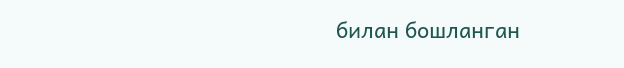билан бошланган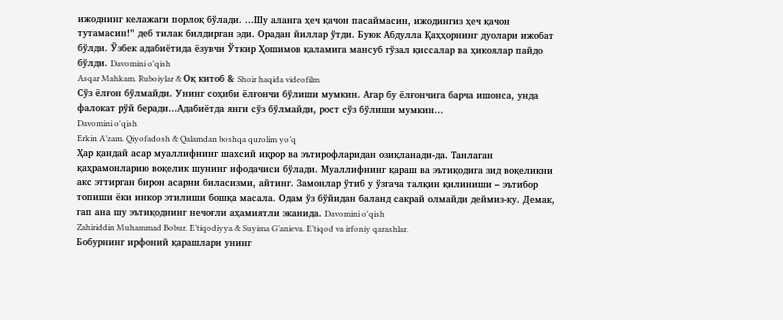ижоднинг келажаги порлоқ бўлади. …Шу аланга ҳеч қачон пасаймасин, ижодингиз ҳеч қачон тутамасин!” деб тилак билдирган эди. Орадан йиллар ўтди. Буюк Абдулла Қаҳҳорнинг дуолари ижобат бўлди. Ўзбек адабиётида ёзувчи Ўткир Ҳошимов қаламига мансуб гўзал қиссалар ва ҳикоялар пайдо бўлди. Davomini o'qish
Asqar Mahkam. Ruboiylar & Оқ китоб & Shoir haqida videofilm
Сўз ёлғон бўлмайди. Унинг соҳиби ёлғончи бўлиши мумкин. Агар бу ёлғончига барча ишонса, унда фалокат рўй беради…Адабиётда янги сўз бўлмайди, рост сўз бўлиши мумкин…
Davomini o'qish
Erkin A’zam. Qiyofadosh & Qalamdan boshqa qurolim yo’q
Ҳар қандай асар муаллифнинг шахсий иқрор ва эътирофларидан озиқланади-да. Танлаган қаҳрамонларию воқелик шунинг ифодачиси бўлади. Муаллифнинг қараш ва эътиқодига зид воқеликни акс эттирган бирон асарни биласизми, айтинг. Замонлар ўтиб у ўзгача талқин қилиниши – эътибор топиши ёки инкор этилиши бошқа масала. Одам ўз бўйидан баланд сакрай олмайди деймиз-ку. Демак, гап ана шу эътиқоднинг нечоғли аҳамиятли эканида. Davomini o'qish
Zahiriddin Muhammad Bobur. E’tiqodiyya & Suyima G’anieva. E’tiqod va irfoniy qarashlar.
Бобурнинг ирфоний қарашлари унинг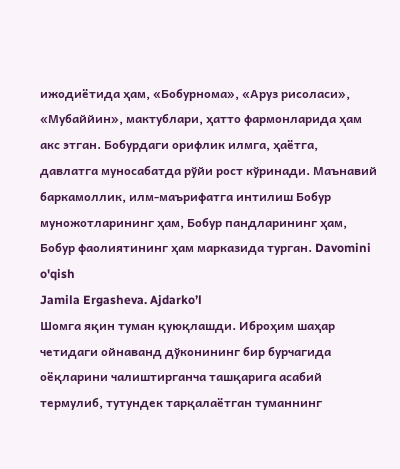ижодиётида ҳам, «Бобурнома», «Аруз рисоласи», «Мубаййин», мактублари, ҳатто фармонларида ҳам акс этган. Бобурдаги орифлик илмга, ҳаётга, давлатга муносабатда рўйи рост кўринади. Маънавий баркамоллик, илм-маърифатга интилиш Бобур муножотларининг ҳам, Бобур пандларининг ҳам, Бобур фаолиятининг ҳам марказида турган. Davomini o'qish
Jamila Ergasheva. Ajdarko’l
Шомга яқин туман қуюқлашди. Иброҳим шаҳар четидаги ойнаванд дўконининг бир бурчагида оёқларини чалиштирганча ташқарига асабий термулиб, тутундек тарқалаётган туманнинг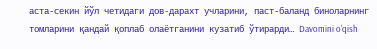аста-секин йўл четидаги дов-дарахт учларини, паст-баланд биноларнинг томларини қандай қоплаб олаётганини кузатиб ўтирарди… Davomini o'qish